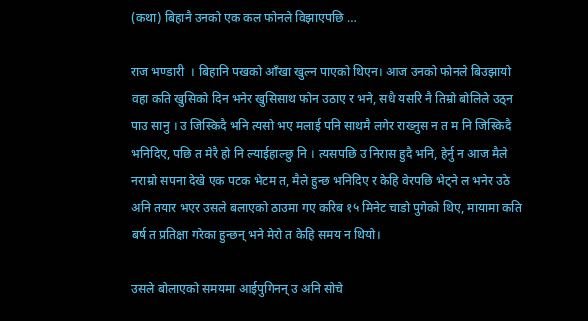(कथा) बिहानै उनको एक कल फोनले विझाएपछि …

राज भण्डारी  । बिहानि पखको आँखा खुल्न पाएको थिएन। आज उनको फोनले बिउझायो वहा कति खुसिको दिन भनेर खुसिसाथ फोन उठाए र भने, सधै यसरि नै तिम्रो बोलिले उठ्न पाउ सानु । उ जिस्किदै भनि त्यसो भए मलाई पनि साथमै लगेर राख्नुस न त म नि जिस्किदै भनिदिए, पछि त मेरै हो नि ल्याईहाल्छु नि । त्यसपछि उ निरास हुदै भनि, हेर्नु न आज मैले नराम्रो सपना देखे एक पटक भेटम त, मैले हुन्छ भनिदिए र केहि वेरपछि भेट्ने ल भनेर उठे अनि तयार भएर उसले बलाएको ठाउमा गए करिब १५ मिनेट चाडो पुगेको थिए, मायामा कति बर्ष त प्रतिक्षा गरेका हुन्छन् भने मेरो त केहि समय न थियो।

उसले बोलाएको समयमा आईपुगिनन् उ अनि सोचे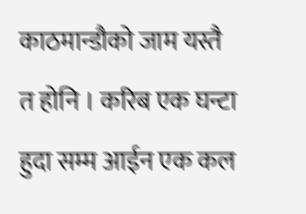काठमान्डौको जाम यस्तै त होनि । करिब एक घन्टा हुदा सम्म आईन एक कल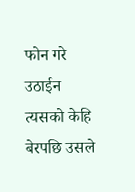फोन गरे उठाईन त्यसको केहि बेरपछि उसले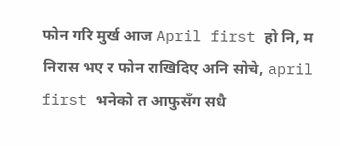फोन गरि मुर्ख आज April first हो नि, म निरास भए र फोन राखिदिए अनि सोचे, april first भनेको त आफुसँग सधै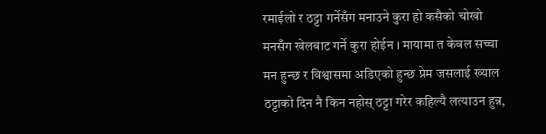रमाईलो र ठट्टा गर्नेसँग मनाउने कुरा हो कसैको चोखो मनसँग खेलबाट गर्ने कुरा होईन । मायामा त केवल सच्चा मन हुन्छ र विश्वासमा अडिएको हुन्छ प्रेम जसलाई ख्याल ठट्टाको दिन नै किन नहोस् ठट्टा गरेर कहिल्यै लत्याउन हुन्न,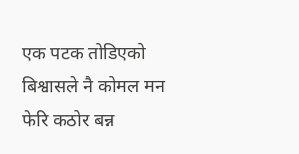एक पटक तोडिएको बिश्वासले नै कोमल मन फेरि कठोर बन्न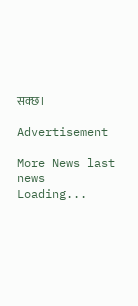सक्छ।

Advertisement

More News last news
Loading...